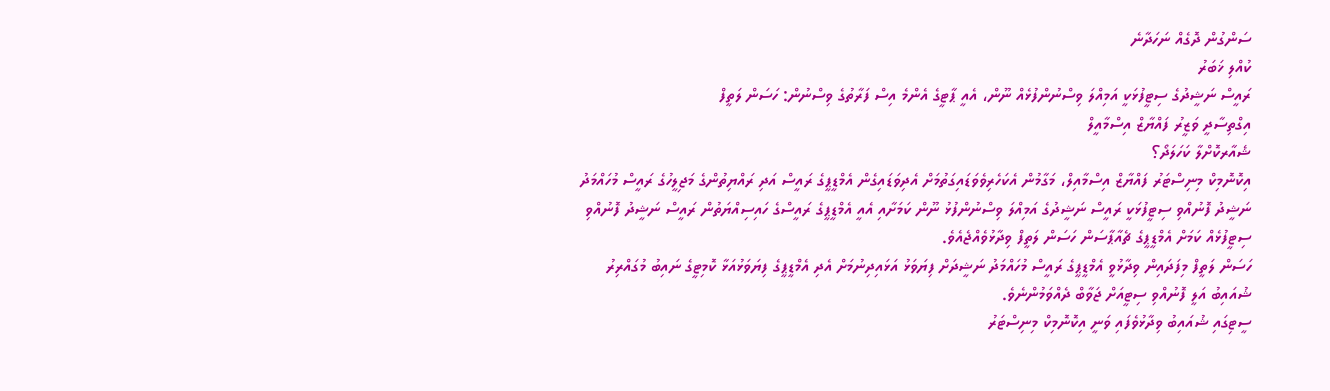ސަންގުން ދޮގެއް ނަހަދާނެ
ކުއްލި ޚަބަރު
ރައީސް ނަޝީދުގެ ސިޓީފުޅަކީ އަމިއްލަ ވިސްނުންފުޅެއް ނޫން، އެއީ ޕާޓީގެ އެންމެ އިސް ފަރާތުގެ ވިސްނުން: ހަސަން ލަތީފް
އިގްތިސާދީ ވަޒީރު ފައްޔާޒް އިސްމާއީލް
ޝެއާރކޮށްލާ ކަހަލަދޯ؟
އިކޮނޮމިކް މިނިސްޓަރު ފައްޔާޒް އިސްމާއިލް، މަގާމުން އެކަހެރިވެވަޑައިގަތުމަށް އެދިވަޑައިގެން އެމްޑީޕީގެ ރައީސް އަދި ރައްޔިތުންގެ މަޖިލީހުގެ ރައީސް މުހައްމަދު ނަޝީދު ފޮނުއްވި ސިޓީފުޅަކީ ރައީސް ނަޝީދުގެ އަމިއްލަ ވިސްނުންފުޅު ނޫން ކަމަށާއި އެއީ އެމްޑީޕީގެ ރައީސްގެ ހައިސިއްޔަތުން ރައީސް ނަޝީދު ފޮނުއްވި ސިޓީފުޅެއް ކަމަށް އެމްޑީޕީގެ ޗެއާޕާސަން ހަސަން ލަތީފް ވިދާޅުވެއްޖެއެވެ.
ހަސަން ލަތީފް މިފަދައިން ވިދާޅުވީ އެމްޑީޕީގެ ރައީސް މުހައްމަދު ނަޝީދަށް ފިޔަވަޅު އަޅައިދިނުމަށް އެދި އެމްޑީޕީގެ ފިޔަވަޅުއަޅާ ކޮމިޓީގެ ނައިބު މުގައްރިރު ޝުއައިބު އަލީ ފޮނުއްވި ސިޓީއަށް ޖަވާބް ދެއްވަމުންނެވެ.
ސީޓިގައި ޝުއައިބު ވިދާޅުވެފައި ވަނީ އިކޮނޮމިކް މިނިސްޓަރު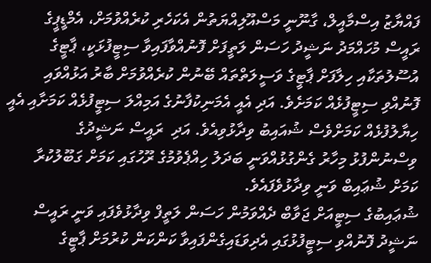ފައްޔާޒު އިސްމާއީލް، ގާނޫނީ މަސްއޫލިއްޔަތުން އެކަހެރި ކުރެއްވުމަށް، އެމްޑީޕީގެ ރައީސް މުހައްމަދު ނަޝީދު ހަސަން ލަތީފަށް ފޮނުއްވާފައިވާ ސިޓީފުޅަކީ، ޕާޓީގެ އުސޫލުތަކާއި ހިލާފަށް ޕާޓީގެ ވަސީލަތްތައް ބޭނުން ކުރެއްވުމަށް ބާރު އަޅުއްވައި ފޮނުއްވި ސިޓީފުޅެއް ކަމަށެވެ. އަދި އެއީ އެމަނިކުފާނުގެ އަމިއްލަ ސިޓީފުޅެއް ކަމަށާއި އެއީ ހިޔާލުފުޅެއް ކަމަށްވެސް ޝުއައިބު ވިދާޅުވިއެވެ. އަދި  ރައީސް ނަޝީދުގެ ވިސްނުންފުޅު މިހާރު ގެންގުޅުއްވަނީ ބަދަލު ހިއްޕެވުމުގެ ރޫހުގައި ކަމަށް ގަބޫލުކުރާ ކަމަށް ޝުޢައިބް ވަނީ ވިދާޅުވެފައެވެ.
ޝުޢައިބުގެ ސިޓީއަށް ޖަވާބް ދެއްވަމުން ހަސަން ލަތީފް ވިދާޅުވެފައި ވަނީ ރައީސް ނަޝީދު ފޮނުއްވި ސިޓީފުޅުގައި އެދިވަޑައިގެންފައިވާ ކަންކަން ކުރުމަށް ޕާޓީގެ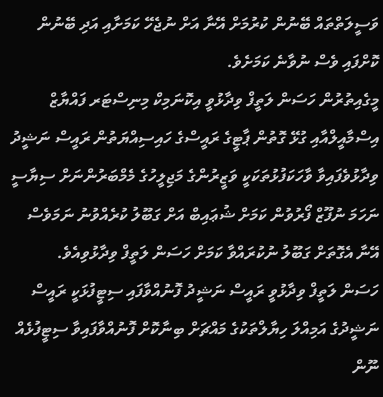ވަސީލަތްތައް ބޭނުން ކުރުމަށް އޭނާ އަށް ނުޖެހޭ ކަމަށާއި އަދި ބޭނުން ކޮށްފައި ވެސް ނުވާނެ ކަމަށެވެ.
މީގެއިތުރުން ހަސަން ލަތީފް ވިދާޅުވީ އިކޮނަމިކް މިނިސްޓަރ ފައްޔާޒް އިސްމާއީލްއާއި ގުޅޭ ގޮތުން ޕާޓީގެ ރައީސްގެ ހައިސިއްޔަތުން ރައީސް ނަޝީދު ވިދާޅުވެފައިވާ ވާހަކަފުޅުތަކަކީ ވަޒީރުންގެ މަޖިލީހުގެ މެމްބަރުންނަށް ސިޔާސީ ނަހަމަ ނުފޫޒް ފޯރުވުން ކަމަށް ޝުޢައިބް އަށް ގަބޫލު ކުރެއްވުނު ނަމަވެސް އޭނާ އެގޮތަށް ގަބޫލު ނުކުރައްވާ ކަމަށް ހަސަން ލަތީފް ވިދާޅުވިއެވެ.
ހަސަން ލަތީފް ވިދާޅުވީ ރައީސް ނަޝީދު ފޮނުއްވާފައި ސިޓީފުޅަކީ ރައީސް ނަޝީދުގެ އަމިއްލަ ހިޔާލްތަކުގެ މައްޗަށް ބިނާކޮށް ފޮނުއްވާފައިވާ ސިޓީފުޅެއް ނޫން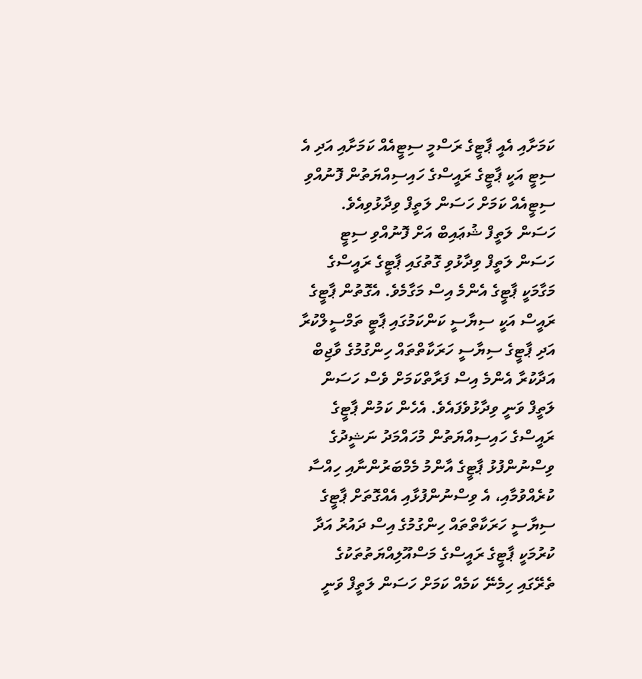ކަމަށާއި އެއީ ޕާޓީގެ ރަސްމީ ސިޓީއެއް ކަމަށާއި އަދި އެ ސިޓީ އަކީ ޕާޓީގެ ރައީސްގެ ހައިސިއްޔަތުން ފޮނުއްވި ސިޓީއެއް ކަމަށް ހަސަން ލަތީފް ވިދާޅުވިއެވެ.
ހަސަން ލަތީފް ޝުޢައިބް އަށް ފޮނުއްވި ސިޓީ
ހަސަން ލަތީފް ވިދާޅުވި ގޮތުގައި ޕާޓީގެ ރައީސްގެ މަގާމަކީ ޕާޓީގެ އެންމެ އިސް މަގާމެވެ. އެގޮތުން ޕާޓީގެ ރައީސް އަކީ ސިޔާސީ ކަންކަމުގައި ޕާޓީ ތަމްސީލްކުރާ އަދި ޕާޓީގެ ސިޔާސީ ހަރަކާތްތައް ހިންގުމުގެ ވާޖިބް އަދާކުރާ އެންމެ އިސް ފަރާތްކަމަށް ވެސް ހަސަން ލަތީފް ވަނީ ވިދާޅުވެފައެވެ. އެހެން ކަމުން ޕާޓީގެ ރައީސްގެ ހައިސިއްޔަތުން މުހައްމަދު ނަޝީދުގެ ވިސްނުންފުޅު ޕާޓީގެ އާންމު މެމްބަރުންނާއި ހިއްސާ ކުރެއްވުމާއި، އެ ވިސްނުންފުޅާއި އެއްގޮތަށް ޕާޓީގެ ސިޔާސީ ހަރަކާތްތައް ހިންގުމުގެ އިސް ދައުރު އަދާ ކުރުމަކީ ޕާޓީގެ ރައީސްގެ މަސްއޫލިއްޔަތުތަކުގެ ތެރޭގައި ހިމެނޭ ކަމެއް ކަމަށް ހަސަން ލަތީފް ވަނީ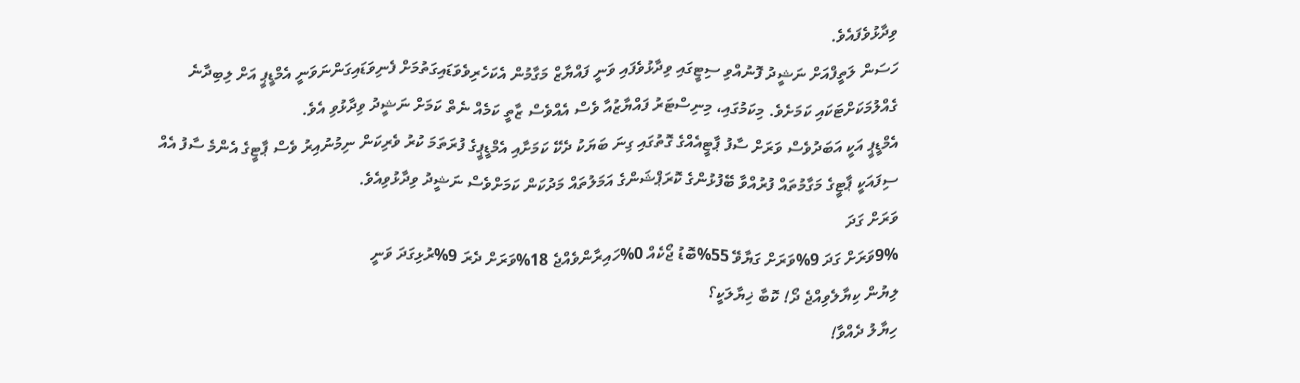ވިދާޅުވެފައެވެ.
ހަސަން ލަތީފްއަށް ނަޝީދު ފޮނުއްވި ސިޓީގައި ވިދާޅުވެފައި ވަނީ ފައްޔާޒް މަގާމުން އެކަހެރިވެވަޑައިގަތުމަށް ފެނިވަޑައިގަންނަވަނީ އެމްޑީޕީ އަށް ލިބިދާނެ ގެއްލުމަކަށްޓަކައި ކަމަށެވެ. މިކަމުގައި، މިނިސްޓަރު ފައްޔާޒުއާ ވެސް އެއްވެސް ޒާތީ ކަމެއް ނެތް ކަމަށް ނަޝީދު ވިދާޅުވި އެވެ.
އެމްޑީޕީ އަކީ އަބަދުވެސް ވަރަށް ސާފު ޕާޓީއެއްގެ ގޮތުގައި ގިނަ ބަޔަކު ދެކޭ ކަމަށާއި އެމްޑީޕީގެ ފުރަތަމަ ކުރު ވެރިކަން ނިމުނުއިރު ވެސް ޕާޓީގެ އެންމެ ސާފު އެއް ސިފައަކީ ޕާޓީގެ މަގާމުތައް ފުރުއްވާ ބޭފުޅުންގެ ކޮރަޕްޝަންގެ އަމަލުތައް މަދުކަން ކަމަށްވެސް ނަޝީދު ވިދާޅުވިއެވެ.
ވަރަށް ގަދަ
9%ވަރަށް ގަދަ 9%ވަރަށް ގަޔާވޭ 55%ބޮޑު ޖޯކެއް 0%ހައިރާންވެއްޖެ 18%ވަރަށް ދެރަ 9%ރުޅިގަދަ ވަނީ
ލިޔުން ކިޔާލެވިއްޖެ ދޯ! ކޮބާ ޚިޔާލަކީ؟
ހިޔާލު ދެއްވާ!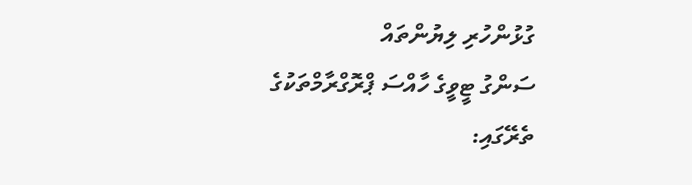ގުޅުންހުރި ލިޔުންތައް
ސަންގު ޓީވީގެ ހާއްސަ ޕްރޮގްރާމްތަކުގެ ތެރޭގައި: